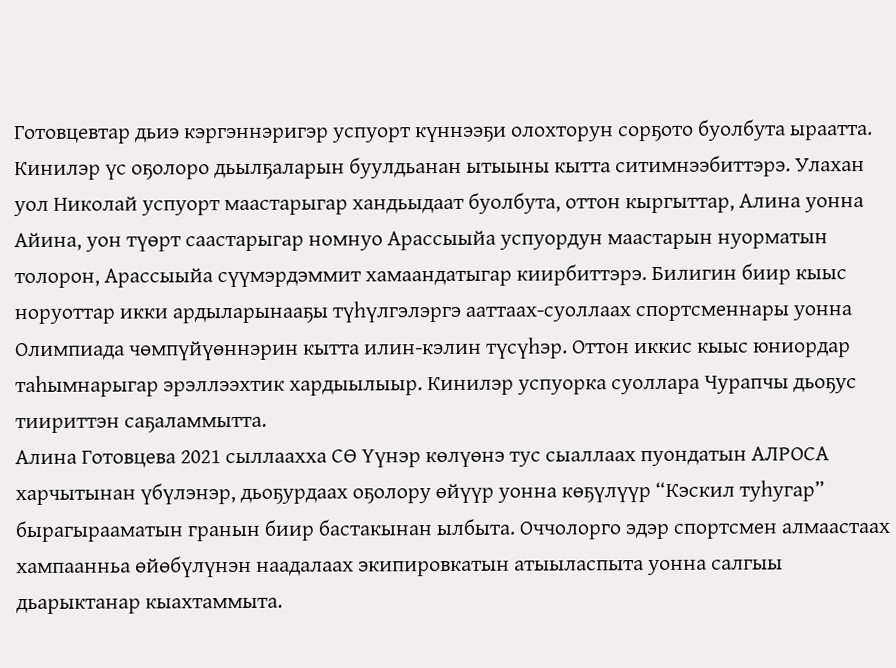Готовцевтар дьиэ кэргэннэригэр успуорт күннээҕи олохторун сорҕото буолбута ыраатта. Кинилэр үс оҕолоро дьылҕаларын буулдьанан ытыыны кытта ситимнээбиттэрэ. Улахан уол Николай успуорт маастарыгар хандьыдаат буолбута, оттон кыргыттар, Алина уонна Айина, уон түөрт саастарыгар номнуо Арассыыйа успуордун маастарын нуорматын толорон, Арассыыйа сүүмэрдэммит хамаандатыгар киирбиттэрэ. Билигин биир кыыс норуоттар икки ардыларынааҕы түһүлгэлэргэ ааттаах-суоллаах спортсменнары уонна Олимпиада чөмпүйүөннэрин кытта илин-кэлин түсүһэр. Оттон иккис кыыс юниордар таһымнарыгар эрэллээхтик хардыылыыр. Кинилэр успуорка суоллара Чурапчы дьоҕус тиириттэн саҕаламмытта.
Алина Готовцева 2021 сыллаахха СӨ Үүнэр көлүөнэ тус сыаллаах пуондатын АЛРОСА харчытынан үбүлэнэр, дьоҕурдаах оҕолору өйүүр уонна көҕүлүүр “Кэскил туһугар” бырагырааматын гранын биир бастакынан ылбыта. Оччолорго эдэр спортсмен алмаастаах хампаанньа өйөбүлүнэн наадалаах экипировкатын атыыласпыта уонна салгыы дьарыктанар кыахтаммыта.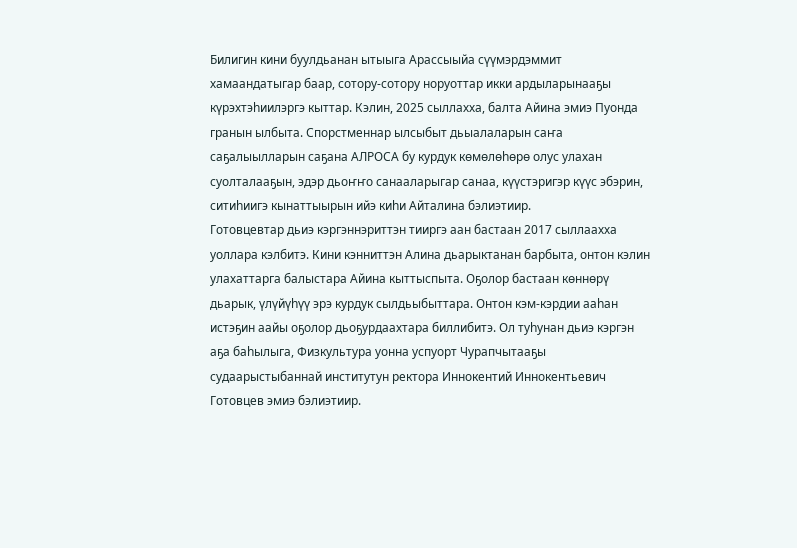Билигин кини буулдьанан ытыыга Арассыыйа сүүмэрдэммит хамаандатыгар баар, сотору-сотору норуоттар икки ардыларынааҕы күрэхтэһиилэргэ кыттар. Кэлин, 2025 сыллахха, балта Айина эмиэ Пуонда гранын ылбыта. Спорстменнар ылсыбыт дьыалаларын саҥа саҕалыылларын саҕана АЛРОСА бу курдук көмөлөһөрө олус улахан суолталааҕын, эдэр дьоҥҥо санааларыгар санаа, күүстэригэр күүс эбэрин, ситиһиигэ кынаттыырын ийэ киһи Айталина бэлиэтиир.
Готовцевтар дьиэ кэргэннэриттэн тииргэ аан бастаан 2017 сыллаахха уоллара кэлбитэ. Кини кэнниттэн Алина дьарыктанан барбыта, онтон кэлин улахаттарга балыстара Айина кыттыспыта. Оҕолор бастаан көннөрү дьарык, үлүйүһүү эрэ курдук сылдьыбыттара. Онтон кэм-кэрдии ааһан истэҕин аайы оҕолор дьоҕурдаахтара биллибитэ. Ол туһунан дьиэ кэргэн аҕа баһылыга, Физкультура уонна успуорт Чурапчытааҕы судаарыстыбаннай институтун ректора Иннокентий Иннокентьевич Готовцев эмиэ бэлиэтиир.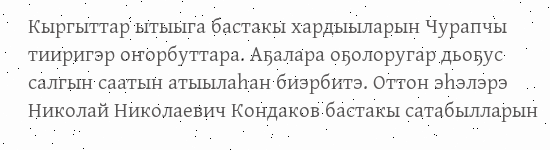Кыргыттар ытыыга бастакы хардыыларын Чурапчы тииригэр оҥорбуттара. Аҕалара оҕолоругар дьоҕус салгын саатын атыылаһан биэрбитэ. Оттон эһэлэрэ Николай Николаевич Кондаков бастакы сатабылларын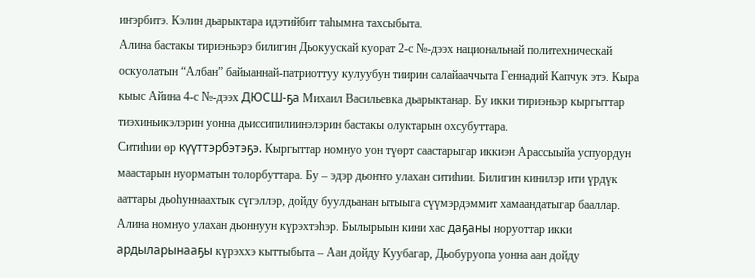иҥэрбитэ. Кэлин дьарыктара идэтийбит таһымҥа тахсыбыта.
Алина бастакы тириэньэрэ билигин Дьокуускай куорат 2-с №-дээх национальнай политехническай оскуолатын “Албан” байыаннай-патриоттуу кулуубун тиирин салайааччыта Геннадий Капчук этэ. Кыра кыыс Айина 4-с №-дээх ДЮСШ-ҕа Михаил Васильевка дьарыктанар. Бу икки тириэньэр кыргыттар тиэхиньикэлэрин уонна дьиссипилиинэлэрин бастакы олуктарын охсубуттара.
Ситиһии өр күүттэрбэтэҕэ. Кыргыттар номнуо уон түөрт саастарыгар иккиэн Арассыыйа успуордун маастарын нуорматын толорбуттара. Бу – эдэр дьоҥҥо улахан ситиһии. Билигин кинилэр ити үрдүк ааттары дьоһуннаахтык сүгэллэр, дойду буулдьанан ытыыга сүүмэрдэммит хамаандатыгар бааллар.
Алина номнуо улахан дьоннуун күрэхтэһэр. Былырыын кини хас даҕаны норуоттар икки ардыларынааҕы күрэххэ кыттыбыта – Аан дойду Куубагар, Дьобуруопа уонна аан дойду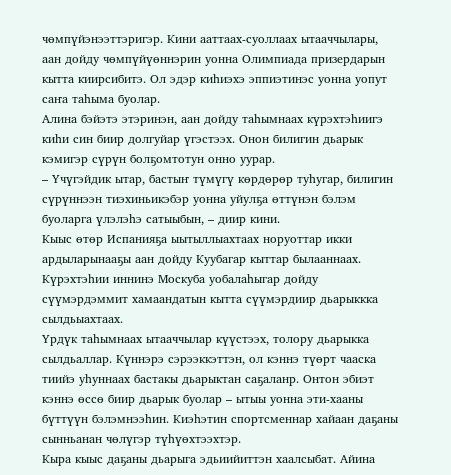чөмпүйэнээттэригэр. Кини ааттаах-суоллаах ытааччылары, аан дойду чөмпүйүөннэрин уонна Олимпиада призердарын кытта киирсибитэ. Ол эдэр киһиэхэ эппиэтинэс уонна уопут саҥа таһыма буолар.
Алина бэйэтэ этэринэн, аан дойду таһымнаах күрэхтэһиигэ киһи син биир долгуйар үгэстээх. Онон билигин дьарык кэмигэр сүрүн болҕомтотун онно уурар.
– Үчүгэйдик ытар, бастыҥ түмүгү көрдөрөр туһугар, билигин сүрүннээн тиэхиньикэбэр уонна уйулҕа өттүнэн бэлэм буоларга үлэлэһэ сатыыбын, – диир кини.
Кыыс өтөр Испанияҕа ыытыллыахтаах норуоттар икки ардыларынааҕы аан дойду Куубагар кыттар былааннаах. Күрэхтэһии иннинэ Москуба уобалаһыгар дойду сүүмэрдэммит хамаандатын кытта сүүмэрдиир дьарыккка сылдьыахтаах.
Үрдүк таһымнаах ытааччылар күүстээх, толору дьарыкка сылдьаллар. Күннэрэ сэрээккэттэн, ол кэннэ түөрт чааска тиийэ уһуннаах бастакы дьарыктан саҕаланр. Онтон эбиэт кэннэ өссө биир дьарык буолар – ытыы уонна эти-хааны бүттүүн бэлэмнээһин. Киэһэтин спортсменнар хайаан даҕаны сынньанан чөлүгэр түһүөхтээхтэр.
Кыра кыыс даҕаны дьарыга эдьиийиттэн хаалсыбат. Айина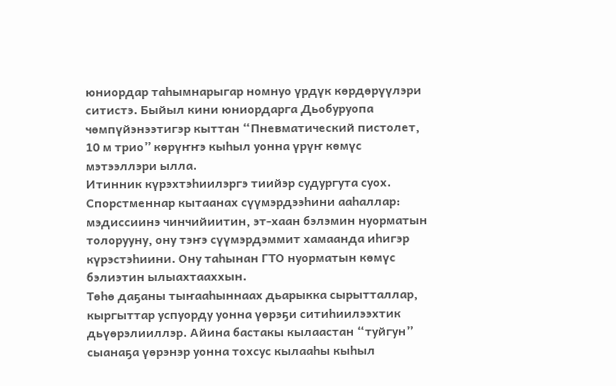юниордар таһымнарыгар номнуо үрдүк көрдөрүүлэри ситистэ. Быйыл кини юниордарга Дьобуруопа чөмпүйэнээтигэр кыттан “Пневматический пистолет, 10 м трио” көрүҥҥэ кыһыл уонна үрүҥ көмүс мэтээллэри ылла.
Итинник күрэхтэһиилэргэ тиийэр судургута суох. Спорстменнар кытаанах сүүмэрдээһини ааһаллар: мэдиссиинэ чинчийиитин, эт-хаан бэлэмин нуорматын толорууну, ону тэҥэ сүүмэрдэммит хамаанда иһигэр күрэстэһиини. Ону таһынан ГТО нуорматын көмүс бэлиэтин ылыахтааххын.
Төһө даҕаны тыҥааһыннаах дьарыкка сырытталлар, кыргыттар успуорду уонна үөрэҕи ситиһиилээхтик дьүөрэлииллэр. Айина бастакы кылаастан “туйгун” сыанаҕа үөрэнэр уонна тохсус кылааһы кыһыл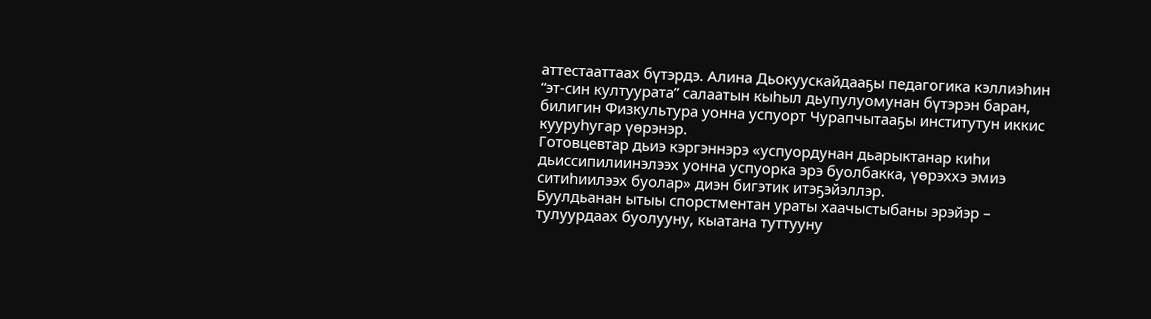аттестааттаах бүтэрдэ. Алина Дьокуускайдааҕы педагогика кэллиэһин “эт-син култуурата” салаатын кыһыл дьупулуомунан бүтэрэн баран, билигин Физкультура уонна успуорт Чурапчытааҕы институтун иккис кууруһугар үөрэнэр.
Готовцевтар дьиэ кэргэннэрэ «успуордунан дьарыктанар киһи дьиссипилиинэлээх уонна успуорка эрэ буолбакка, үөрэххэ эмиэ ситиһиилээх буолар» диэн бигэтик итэҕэйэллэр.
Буулдьанан ытыы спорстментан ураты хаачыстыбаны эрэйэр – тулуурдаах буолууну, кыатана туттууну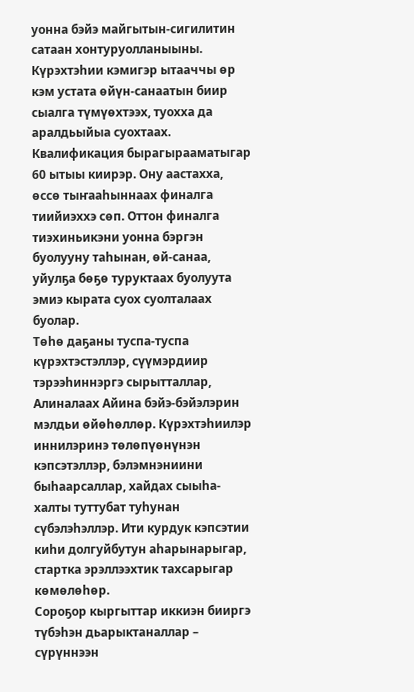уонна бэйэ майгытын-сигилитин сатаан хонтуруолланыыны. Күрэхтэһии кэмигэр ытааччы өр кэм устата өйүн-санаатын биир сыалга түмүөхтээх, туохха да аралдьыйыа суохтаах. Квалификация бырагырааматыгар 60 ытыы киирэр. Ону аастахха, өссө тыҥааһыннаах финалга тиийиэххэ сөп. Оттон финалга тиэхиньикэни уонна бэргэн буолууну таһынан, өй-санаа, уйулҕа бөҕө туруктаах буолуута эмиэ кырата суох суолталаах буолар.
Төһө даҕаны туспа-туспа күрэхтэстэллэр, сүүмэрдиир тэрээһиннэргэ сырытталлар, Алиналаах Айина бэйэ-бэйэлэрин мэлдьи өйөһөллөр. Күрэхтэһиилэр иннилэринэ төлөпүөнүнэн кэпсэтэллэр, бэлэмнэниини быһаарсаллар, хайдах сыыһа-халты туттубат туһунан сүбэлэһэллэр. Ити курдук кэпсэтии киһи долгуйбутун аһарынарыгар, стартка эрэллээхтик тахсарыгар көмөлөһөр.
Сороҕор кыргыттар иккиэн бииргэ түбэһэн дьарыктаналлар – сүрүннээн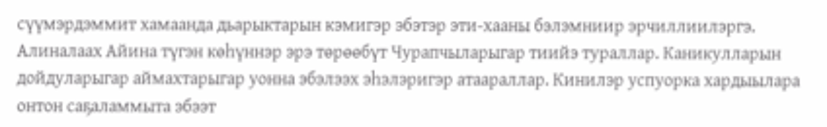сүүмэрдэммит хамаанда дьарыктарын кэмигэр эбэтэр эти-хааны бэлэмниир эрчиллиилэргэ.
Алиналаах Айина түгэн көһүннэр эрэ төрөөбүт Чурапчыларыгар тиийэ тураллар. Каникулларын дойдуларыгар аймахтарыгар уонна эбэлээх эһэлэригэр атаараллар. Кинилэр успуорка хардыылара онтон саҕаламмыта эбээт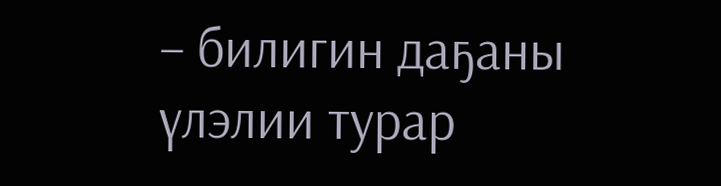– билигин даҕаны үлэлии турар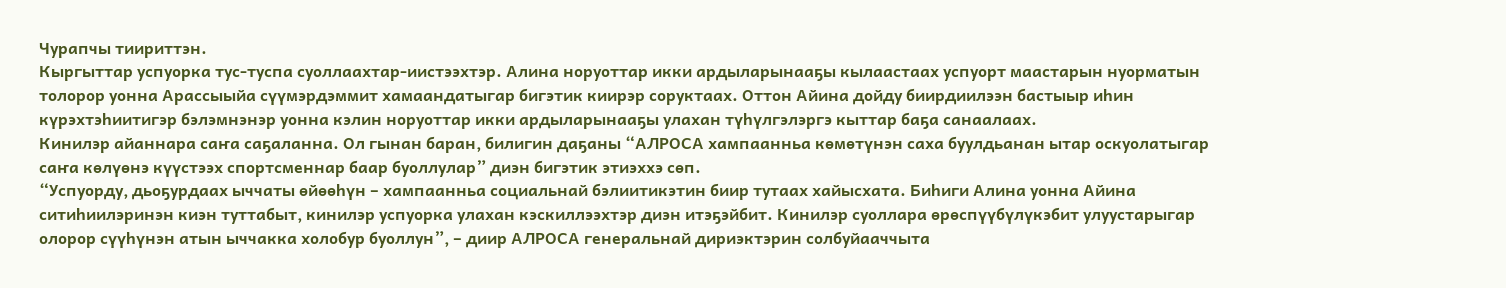Чурапчы тиириттэн.
Кыргыттар успуорка тус-туспа суоллаахтар-иистээхтэр. Алина норуоттар икки ардыларынааҕы кылаастаах успуорт маастарын нуорматын толорор уонна Арассыыйа сүүмэрдэммит хамаандатыгар бигэтик киирэр соруктаах. Оттон Айина дойду биирдиилээн бастыыр иһин күрэхтэһиитигэр бэлэмнэнэр уонна кэлин норуоттар икки ардыларынааҕы улахан түһүлгэлэргэ кыттар баҕа санаалаах.
Кинилэр айаннара саҥа саҕаланна. Ол гынан баран, билигин даҕаны “АЛРОСА хампаанньа көмөтүнэн саха буулдьанан ытар оскуолатыгар саҥа көлүөнэ күүстээх спортсменнар баар буоллулар” диэн бигэтик этиэххэ сөп.
“Успуорду, дьоҕурдаах ыччаты өйөөһүн – хампаанньа социальнай бэлиитикэтин биир тутаах хайысхата. Биһиги Алина уонна Айина ситиһиилэринэн киэн туттабыт, кинилэр успуорка улахан кэскиллээхтэр диэн итэҕэйбит. Кинилэр суоллара өрөспүүбүлүкэбит улуустарыгар олорор сүүһүнэн атын ыччакка холобур буоллун”, – диир АЛРОСА генеральнай дириэктэрин солбуйааччыта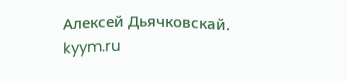Алексей Дьячковскай.
kyym.ru